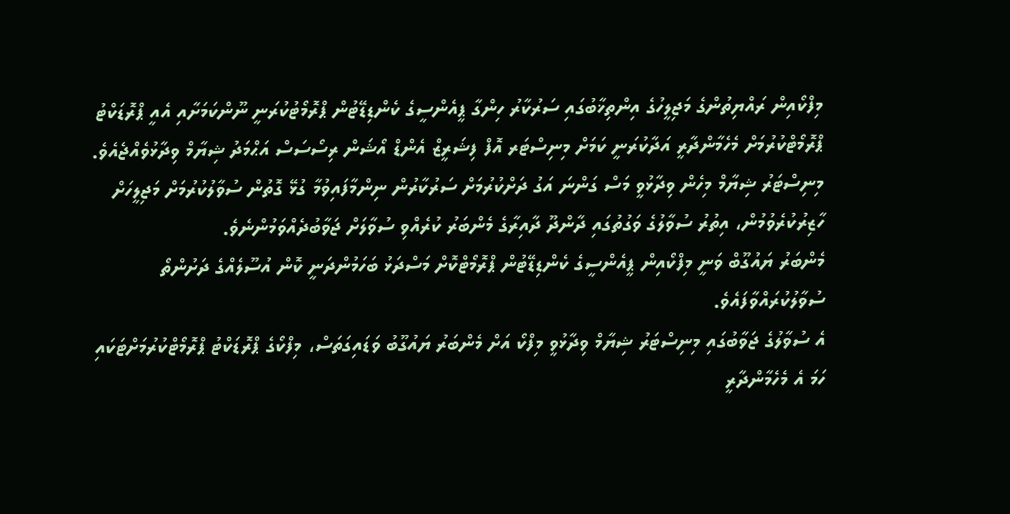މިފްކޯއިން ރައްޔިތުންގެ މަޖިލީހުގެ އިންތިޚާބުގައި ސަރުކާރު ހިންގާ ޕީއެންސީގެ ކެންޑިޑޭޓުން ޕްރޮމޯޓުކުރަނީ ނޫންކަމަށާއި އެއީ ޕްރޮޑަކްޓު ޕްރޮމޯޓްކުރުމަށް މެހެމާންދާރީ އަދާކުރަނީ ކަމަށް މިނިސްޓަރ އޮފް ފިޝަރީޒް އެންޑް އޯޝަން ރިސޯސަސް އަޙްމަދު ޝިޔާމް ވިދާޅުވެއްޖެއެވެ.
މިނިސްޓަރު ޝިޔާމް މިހެން ވިދާޅުވީ މަސް ގަންނަ އަގު ދަށްކުރުމަށް ސަރުކާރުން ނިންމާފައިވުމާ ގުޅޭ ގޮތުން ސުވާލުކުރުމަށް މަޖިލީހަށް ހާޒިރުކުރެވުމުން، އިތުރު ސުވާލުގެ ވަގުތުގައި ދާންދޫ ދާއިރާގެ މެންބަރު ކުރެއްވި ސުވާލަށް ޖަވާބުދެއްވަމުންނެވެ.
މެންބަރު ޔައުގޫބް ވަނީ މިފްކޯއިން ޕީއެންސީގެ ކެންޑިޑޭޓުން ޕްރޮމޯޓްކޮށް މަސްދަޅު ބަހަމުންދަނީ ކޮން އުސޫލެއްގެ ދަށުންތޯ ސުވާލުކުރައްވާފައެވެ.
އެ ސުވާލުގެ ޖަވާބުގައި މިނިސްޓަރު ޝިޔާމް ވިދާޅުވީ މިފްކޯ އަށް މެންބަރު ޔައުގޫބު ވަޑައިގަތަސް، މިފްކޯގެ ޕްރޮޑަކްޓު ޕްރޮމޯޓްކުރުމަށްޓަކައި ހަމަ އެ މެހެމާންދާރީ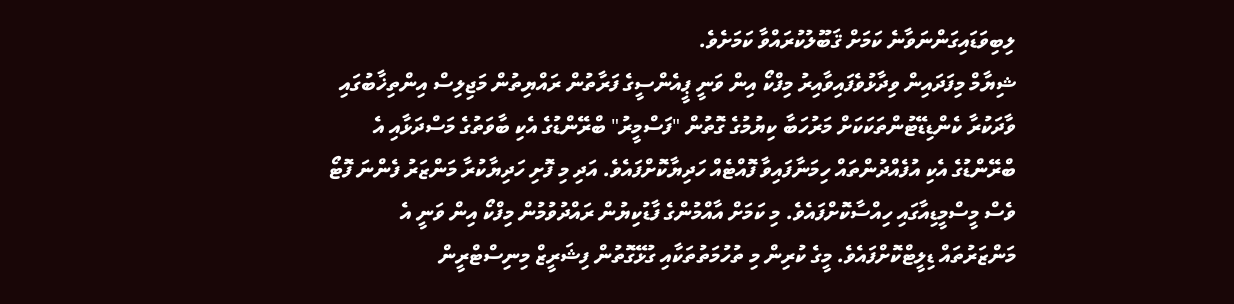ލިބިވަޑައިގަންނަވާނެ ކަމަށް ޤަބޫލުކުރައްވާ ކަމަށެވެ.
ޝިޔާމް މިފަދައިން ވިދާޅުވެފައިވާއިރު މިފްކޯ އިން ވަނީ ޕީއެންސީގެ ފަރާތުން ރައްޔިތުން މަޖިލިސް އިންތިޚާބުގައި ވާދަކުރާ ކެންޑިޑޭޓުންތަކަކަށް މަރުހަބާ ކިޔުމުގެ ގޮތުން "ފަސްމީރު" ބްރޭންޑުގެ އެކި ބާވަތުގެ މަސްދަޅާއި އެ ބްރޭންޑުގެ އެކި އުފެއްދުންތައް ހިމަނާފައިވާ ފޮއްޓެއް ހަދިޔާކޮށްފައެވެ. އަދި މި ފޮށި ހަދިޔާކުރާ މަންޒަރު ފެންނަ ފޮޓޯ ވެސް މީސްމީޑިއާގައި ހިއްސާކޮށްފައެވެ. މި ކަމަށް އާއްމުންގެ ފާޑުކިޔުން ރައްދުވުމުން މިފްކޯ އިން ވަނީ އެ މަންޒަރުތައް ޑިލީޓްކޮށްފައެވެ. މީގެ ކުރިން މި ތުހުމަތުތަކާއި ގުޅޭގޮތުން ފިޝަރީޒް މިނިސްޓްރީން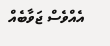އެއްވެސް ޖަވާބެއް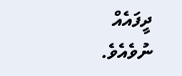ދީފައެއް ނުވެއެވެ.